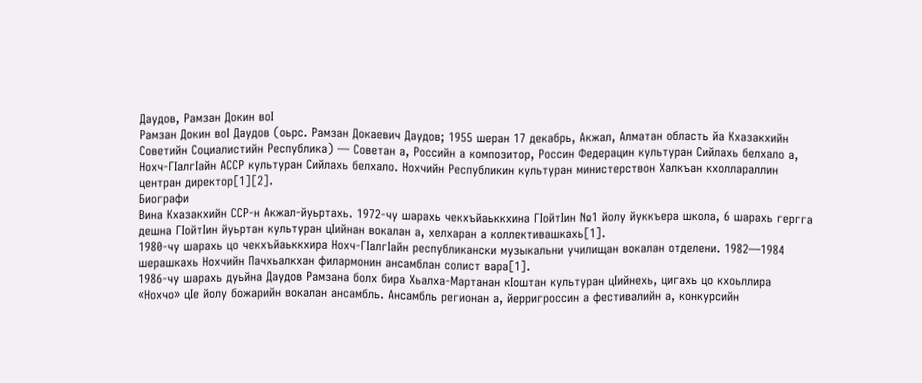Даудов, Рамзан Докин воӀ
Рамзан Докин воӀ Даудов (оьрс. Рамзан Докаевич Даудов; 1955 шеран 17 декабрь, Акжал, Алматан область йа Кхазакхийн Советийн Социалистийн Республика) — Советан а, Российн а композитор, Россин Федерацин культуран Сийлахь белхало а, Нохч-ГӀалгӀайн АССР культуран Сийлахь белхало. Нохчийн Республикин культуран министерствон Халкъан кхоллараллин центран директор[1][2].
Биографи
Вина Кхазакхийн ССР-н Акжал-йуьртахь. 1972-чу шарахь чекхъйаьккхина ГӀойтӀин №1 йолу йуккъера школа, 6 шарахь гергга дешна ГӀойтӀин йуьртан культуран цӀийнан вокалан а, хелхаран а коллективашкахь[1].
1980-чу шарахь цо чекхъйаьккхира Нохч-ГӀалгӀайн республикански музыкальни училищан вокалан отделени. 1982—1984 шерашкахь Нохчийн Пачхьалкхан филармонин ансамблан солист вара[1].
1986-чу шарахь дуьйна Даудов Рамзана болх бира Хьалха-Мартанан кӀоштан культуран цӀийнехь, цигахь цо кхоьллира «Нохчо» цӀе йолу божарийн вокалан ансамбль. Ансамбль регионан а, йерригроссин а фестивалийн а, конкурсийн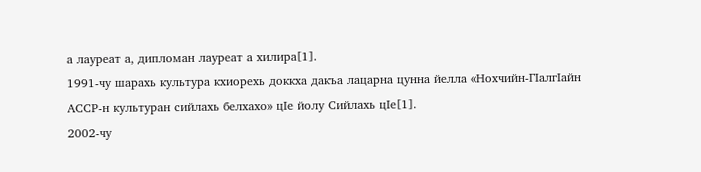а лауреат а, дипломан лауреат а хилира[1].
1991-чу шарахь культура кхиорехь доккха дакъа лацарна цунна йелла «Нохчийн-ГӀалгӀайн АССР-н культуран сийлахь белхахо» цӀе йолу Сийлахь цӀе[1].
2002-чу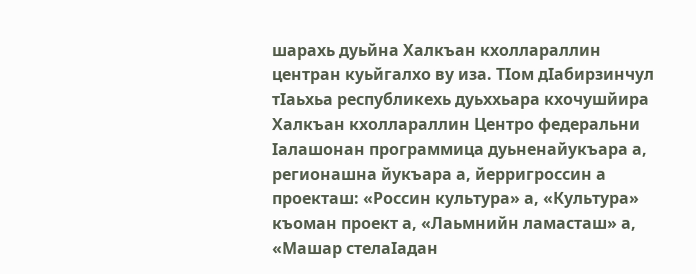шарахь дуьйна Халкъан кхоллараллин центран куьйгалхо ву иза. ТӀом дӀабирзинчул тӀаьхьа республикехь дуьххьара кхочушйира Халкъан кхоллараллин Центро федеральни Ӏалашонан программица дуьненайукъара а, регионашна йукъара а, йерригроссин а проекташ: «Россин культура» а, «Культура» къоман проект а, «Лаьмнийн ламасташ» а, «Машар стелаӀадан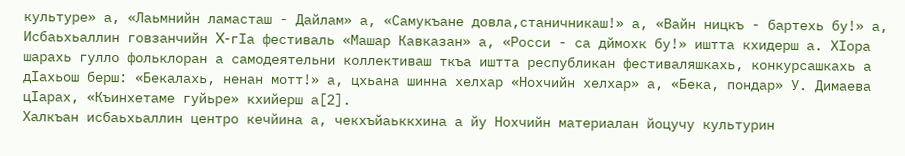культуре» а, «Лаьмнийн ламасташ - Дайлам» а, «Самукъане довла,станичникаш!» а, «Вайн ницкъ - бартехь бу!» а, Исбаьхьаллин говзанчийн X-гӀа фестиваль «Машар Кавказан» а, «Росси - са дймохк бу!» иштта кхидерш а. ХӀора шарахь гулло фольклоран а самодеятельни коллективаш ткъа иштта республикан фестиваляшкахь, конкурсашкахь а дӀахьош берш: «Бекалахь, ненан мотт!» а, цхьана шинна хелхар «Нохчийн хелхар» а, «Бека, пондар» У. Димаева цӀарах, «Къинхетаме гуйьре» кхийерш а[2].
Халкъан исбаьхьаллин центро кечйина а, чекхъйаьккхина а йу Нохчийн материалан йоцучу культурин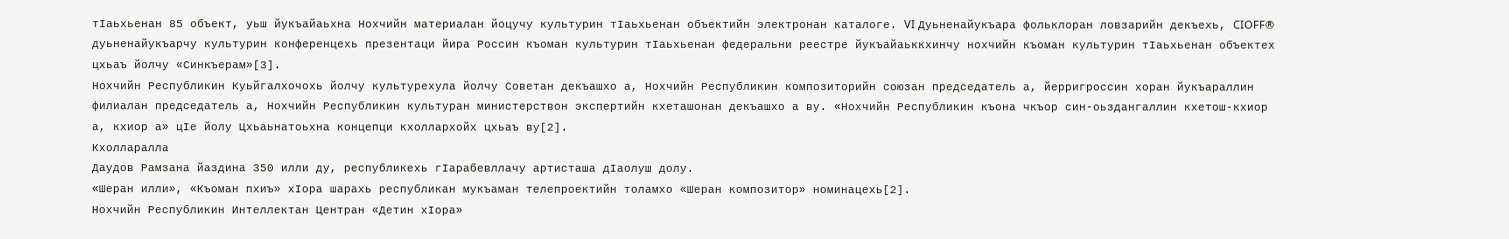тӀаьхьенан 85 объект, уьш йукъайаьхна Нохчийн материалан йоцучу культурин тӀаьхьенан объектийн электронан каталоге. VI Дуьненайукъара фольклоран ловзарийн декъехь, CIOFF® дуьненайукъарчу культурин конференцехь презентаци йира Россин къоман культурин тӀаьхьенан федеральни реестре йукъайаьккхинчу нохчийн къоман культурин тӀаьхьенан объектех цхьаъ йолчу «Синкъерам»[3].
Нохчийн Республикин Куьйгалхочохь йолчу культурехула йолчу Советан декъашхо а, Нохчийн Республикин композиторийн союзан председатель а, йерригроссин хоран йукъараллин филиалан председатель а, Нохчийн Республикин культуран министерствон экспертийн кхеташонан декъашхо а ву. «Нохчийн Республикин къона чкъор син-оьздангаллин кхетош-кхиор а, кхиор а» цӀе йолу Цхьаьнатоьхна концепци кхоллархойх цхьаъ ву[2].
Кхолларалла
Даудов Рамзана йаздина 350 илли ду, республикехь гӀарабевллачу артисташа дӀаолуш долу.
«Шеран илли», «Къоман пхиъ» хӀора шарахь республикан мукъаман телепроектийн толамхо «Шеран композитор» номинацехь[2].
Нохчийн Республикин Интеллектан Центран «Детин хӀора»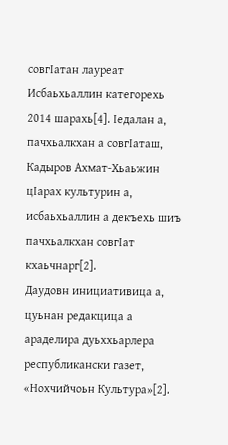совгӀатан лауреат Исбаьхьаллин категорехь 2014 шарахь[4]. Ӏедалан а, пачхьалкхан а совгӀаташ, Кадыров Ахмат-Хьаьжин цӀарах культурин а, исбаьхьаллин а декъехь шиъ пачхьалкхан совгӀат кхаьчнарг[2].
Даудовн инициативица а, цуьнан редакцица а араделира дуьххьарлера республикански газет, «Нохчийчоьн Культура»[2].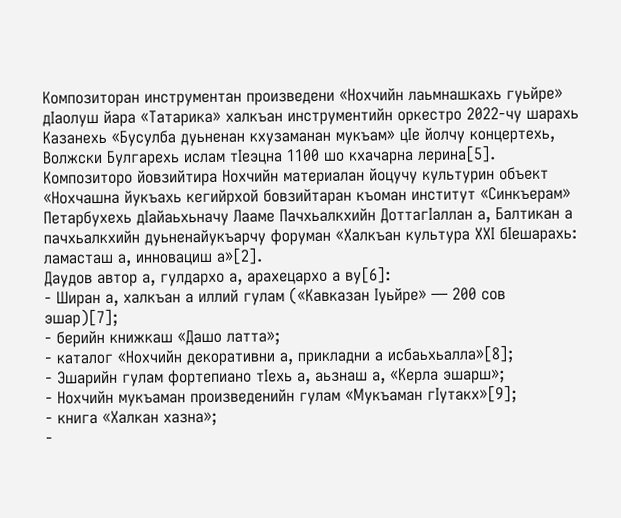Композиторан инструментан произведени «Нохчийн лаьмнашкахь гуьйре» дӀаолуш йара «Татарика» халкъан инструментийн оркестро 2022-чу шарахь Казанехь «Бусулба дуьненан кхузаманан мукъам» цӀе йолчу концертехь, Волжски Булгарехь ислам тӀеэцна 1100 шо кхачарна лерина[5].
Композиторо йовзийтира Нохчийн материалан йоцучу культурин объект «Нохчашна йукъахь кегийрхой бовзийтаран къоман институт «Синкъерам» Петарбухехь дӀайаьхьначу Лааме Пачхьалкхийн ДоттагӀаллан а, Балтикан а пачхьалкхийн дуьненайукъарчу форуман «Халкъан культура XXI бӀешарахь: ламасташ а, инновациш а»[2].
Даудов автор а, гулдархо а, арахецархо а ву[6]:
- Ширан а, халкъан а иллий гулам («Кавказан Ӏуьйре» — 200 сов эшар)[7];
- берийн книжкаш «Дашо латта»;
- каталог «Нохчийн декоративни а, прикладни а исбаьхьалла»[8];
- Эшарийн гулам фортепиано тӀехь а, аьзнаш а, «Керла эшарш»;
- Нохчийн мукъаман произведенийн гулам «Мукъаман гӀутакх»[9];
- книга «Халкан хазна»;
-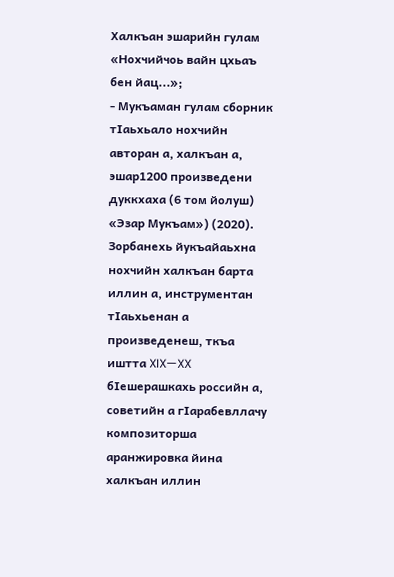Халкъан эшарийн гулам «Нохчийчоь вайн цхьаъ бен йац...»;
- Мукъаман гулам сборник тӀаьхьало нохчийн авторан а, халкъан а, эшар1200 произведени дуккхаха (6 том йолуш) «Эзар Мукъам») (2020). Зорбанехь йукъайаьхна нохчийн халкъан барта иллин а, инструментан тӀаьхьенан а произведенеш, ткъа иштта XIX—XX бӀешерашкахь российн а, советийн а гӀарабевллачу композиторша аранжировка йина халкъан иллин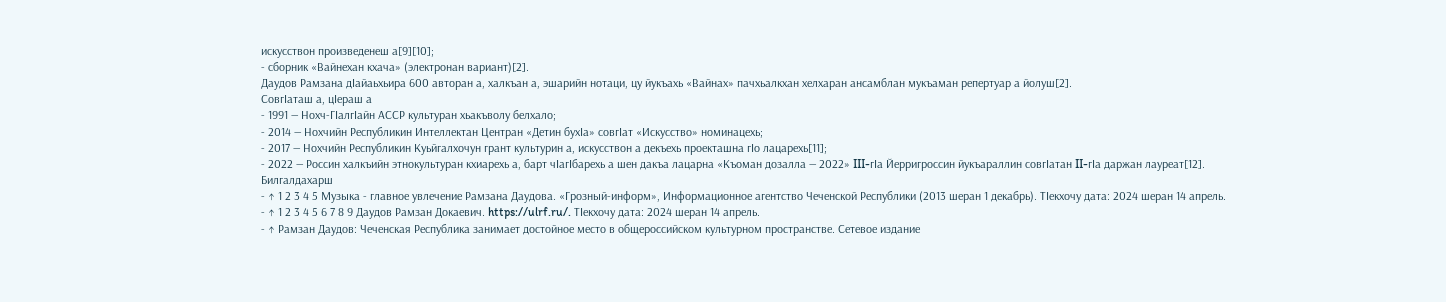искусствон произведенеш а[9][10];
- сборник «Вайнехан кхача» (электронан вариант)[2].
Даудов Рамзана дӀайаьхьира 600 авторан а, халкъан а, эшарийн нотаци, цу йукъахь «Вайнах» пачхьалкхан хелхаран ансамблан мукъаман репертуар а йолуш[2].
СовгӀаташ а, цӀераш а
- 1991 — Нохч-ГӀалгӀайн АССР культуран хьакъволу белхало;
- 2014 — Нохчийн Республикин Интеллектан Центран «Детин бухӀа» совгӀат «Искусство» номинацехь;
- 2017 — Нохчийн Республикин Куьйгалхочун грант культурин а, искусствон а декъехь проекташна гӀо лацарехь[11];
- 2022 — Россин халкъийн этнокультуран кхиарехь а, барт чӀагӀбарехь а шен дакъа лацарна «Къоман дозалла — 2022» III-гӀа Йерригроссин йукъараллин совгӀатан II-гӀа даржан лауреат[12].
Билгалдахарш
- ↑ 1 2 3 4 5 Музыка - главное увлечение Рамзана Даудова. «Грозный-информ», Информационное агентство Чеченской Республики (2013 шеран 1 декабрь). ТӀекхочу дата: 2024 шеран 14 апрель.
- ↑ 1 2 3 4 5 6 7 8 9 Даудов Рамзан Докаевич. https://ulrf.ru/. ТӀекхочу дата: 2024 шеран 14 апрель.
- ↑ Рамзан Даудов: Чеченская Республика занимает достойное место в общероссийском культурном пространстве. Сетевое издание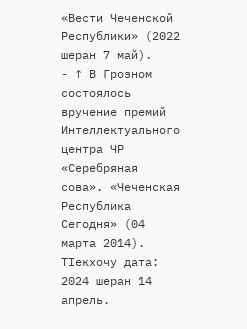«Вести Чеченской Республики» (2022 шеран 7 май).
- ↑ В Грозном состоялось вручение премий Интеллектуального центра ЧР «Серебряная сова». «Чеченская Республика Сегодня» (04 марта 2014). ТӀекхочу дата: 2024 шеран 14 апрель.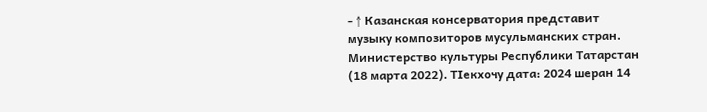- ↑ Казанская консерватория представит музыку композиторов мусульманских стран. Министерство культуры Республики Татарстан (18 марта 2022). ТӀекхочу дата: 2024 шеран 14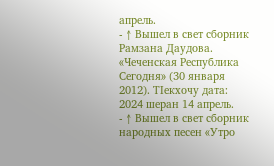апрель.
- ↑ Вышел в свет сборник Рамзана Даудова. «Чеченская Республика Сегодня» (30 января 2012). ТӀекхочу дата: 2024 шеран 14 апрель.
- ↑ Вышел в свет сборник народных песен «Утро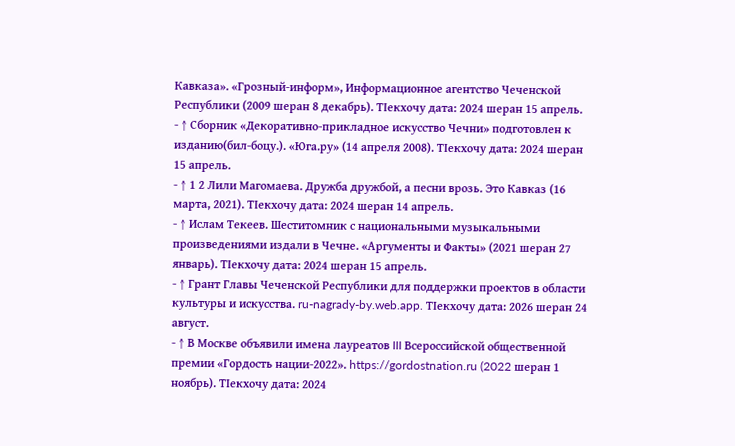Кавказа». «Грозный-информ», Информационное агентство Чеченской Республики (2009 шеран 8 декабрь). ТӀекхочу дата: 2024 шеран 15 апрель.
- ↑ Сборник «Декоративно-прикладное искусство Чечни» подготовлен к изданию(бил-боцу.). «Юга.ру» (14 апреля 2008). ТӀекхочу дата: 2024 шеран 15 апрель.
- ↑ 1 2 Лили Магомаева. Дружба дружбой, а песни врозь. Это Кавказ (16 марта, 2021). ТӀекхочу дата: 2024 шеран 14 апрель.
- ↑ Ислам Текеев. Шеститомник с национальными музыкальными произведениями издали в Чечне. «Аргументы и Факты» (2021 шеран 27 январь). ТӀекхочу дата: 2024 шеран 15 апрель.
- ↑ Грант Главы Чеченской Республики для поддержки проектов в области культуры и искусства. ru-nagrady-by.web.app. ТӀекхочу дата: 2026 шеран 24 август.
- ↑ В Москве объявили имена лауреатов III Всероссийской общественной премии «Гордость нации-2022». https://gordostnation.ru (2022 шеран 1 ноябрь). ТӀекхочу дата: 2024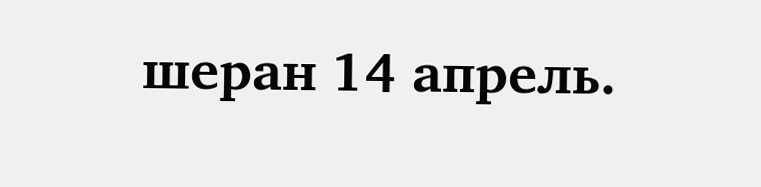шеран 14 апрель.